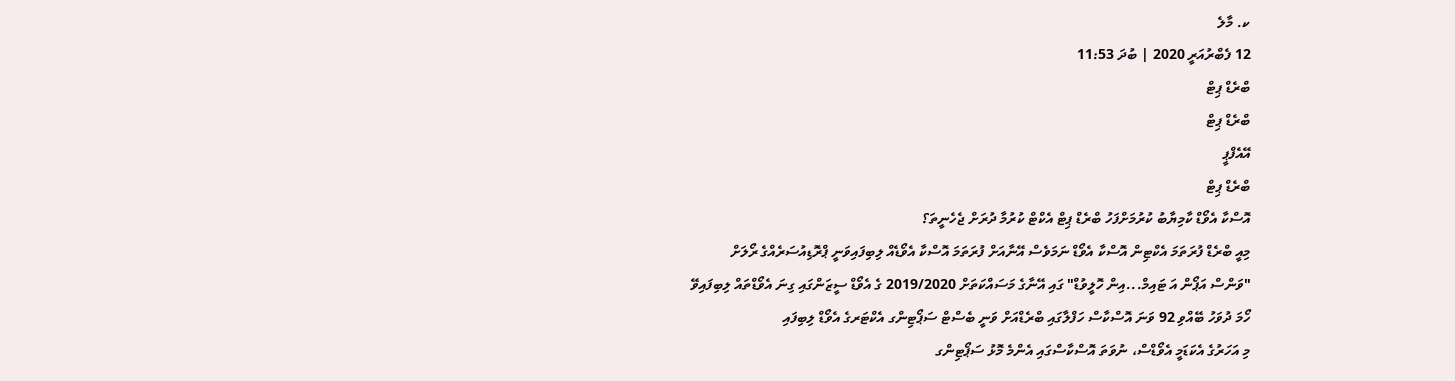ކ. މާލެ
12 ފެބްރުއަރީ 2020 | ބުދަ 11:53
ބްރެޑް ޕިޓް
ބްރެޑް ޕިޓް
އޭއެފްޕީ
ބްރެޑް ޕިޓް
އޮސްކާ އެވޯޑް ކާމިޔާބު ކުރުމަށްފަހު ބްރެޑް ޕިޓް އެކްޓް ކުރުމާ ދުރަށް ޖެހެނީތަ؟
މިއީ ބްރެޑް ފުރަތަމަ އެކްޓިން އޮސްކާ އެވޯޑް ނަމަވެސް އޭނާއަށް ފުރަތަމަ އޮސްކާ އެވޯޑެއް ލިބިފައިވަނީ ޕްރޮޑިއުސަރެއްގެ ރޯލަށް
"ވަންސް އަޕޯން އަ ޓައިމް...އިން ހޮލީވުޑް" ގައި އޭނާގެ މަސައްކަތަށް 2019/2020 ގެ އެވޯޑް ސީޒަންގައި ގިނަ އެވޯޑްތައް ލިބިފައިވޭ
ހޯމަ ދުވަހު ބޭއްވި 92 ވަނަ އޮސްކާސް ހަފްލާގައި ބްރެޑްއަށް ވަނީ ބެސްޓް ސަޕޯޓިންގ އެކްޓަރގެ އެވޯޑް ލިބިފައި
މި އަހަރުގެ އެކަޑަމީ އެވޯޑްސް، ނުވަތަ އޮސްކާސްގައި އެންމެ މޮޅު ސަޕޯޓިންގ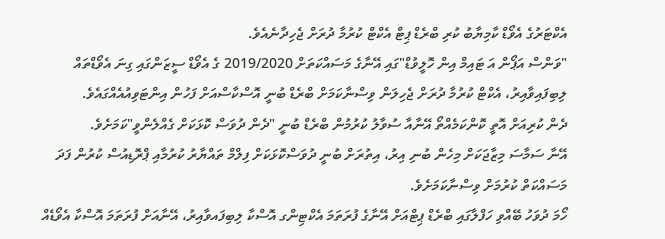އެކްޓަރުގެ އެވޯޑް ކާމިޔާބު ކުރި ބްރެޑް ޕިޓް އެކްޓް ކުރުމާ ދުރަށް ޖެހިދާނެއެވެ.
"ވަންސް އަޕޯން އަ ޓައިމް އިން ހޮލީވުޑް"ގައި އޭނާގެ މަސައްކަތަށް 2019/2020 ގެ އެވޯޑް ސީޒަންގައި ގިނަ އެވޯޑްތައް ލިބިފައިވާއިރު، އެކްޓް ކުރުމާ ދުރަށް ޖެހިލަން ވިސްނާކަމަށް ބްރެޑް ބުނީ އޮސްކާސްއަށް ފަހުން އިންޓަވިއުއެއްގައެވެ.
ދެން ކުރިއަށް އޮތީ ކޮންކަމެއްތޯ އޭނާއާ ސުވާލު ކުރުމުން ބްރެޑް ބުނީ "ދެން ދުވަސް ކޮޅަކަށް ގެއްލެންވީ"ކަމަށެވެ.
އޭނާ ސަމާސަ މިޒާޖަކަށް މިހެން ބުނި އިރު، އިތުރަށް ބުނީ ދުވަސްކޮޅަކަށް ފިލްމް ތައްޔާރު ކުރުމާއި ޕްރޮޑިއުސް ކުރުން ފަދަ މަސައްކަތް ކުރުމަށް ވިސްނާކަމަށެވެ.
ހޯމަ ދުވަހު ބޭއްވި ހަފްލާގައި ބްރެޑް ޕިޓްއަށް އޭނާގެ ފުރަތަމަ އެކްޓިންގ އޮސްކާ ލިބިފައވާއިރު، އޭނާއަށް ފުރަތަމަ އޮސްކާ އެވޯޑެއް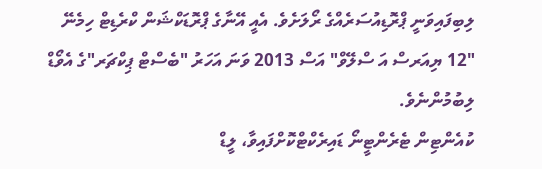ލިބިފައިވަނީ ޕްރޮޑިއުސަރެއްގެ ރޯލަށެވެ. އެއީ އޭނާގެ ޕްރޮޑަކްޝަން ކްރެޑިޓް ހިމެނޭ "12 ޔިއަރސް އަ ސްލޭވް" އަސް 2013 ވަނަ އަހަރު "ބެސްޓް ޕިކްޗަރ"ގެ އެވޯޑް ލިބުމުންނެވެ.
ކުއެންޓިން ޓެރެންޓީނޯ ޑައިރެކްޓްކޮށްފައިވާ، ލީޑް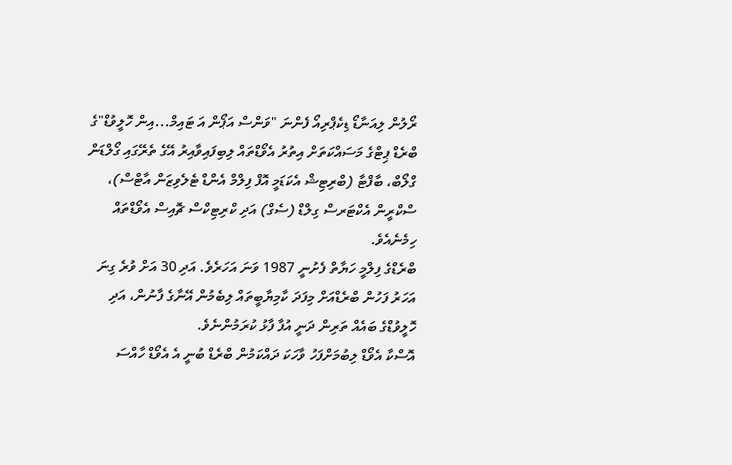ރޯލުން ލިއަނާޑޯ ޑިކެޕްރިއޯ ފެންނަ "ވަންސް އަޕޯން އަ ޓައިމް...އިން ހޮލީވުޑް"ގެ ބްރެޑް ޕިޓްގެ މަސައްކަތަށް އިތުރު އެވޯޑްތައް ލިބިފައިވާއިރު އޭގެ ތެރޭގައި ގޯލްޑަން ގްލޯބް، ބާފްޓާ (ބްރިޓިޝް އެކަޑަމީ އޮފް ފިލްމް އެންޑް ޓެލެވިޒަން އާޓްސް)، ސްކްރީން އެކްޓަރސް ގިލްޑް (ސެގް) އަދި ކްރިޓިކްސް ޗޮއިސް އެވޯޑްތައް ހިމެނެއެވެ.
ބްރެޑްގެ ފިލްމީ ހަޔާތް ފެށުނީ 1987 ވަނަ އަހަރެވެ. އަދި 30 އަށް ވުރެ ގިނަ އަހަރު ފަހުން ބްރެޑްއަށް މިފަދަ ކާމިޔާބީތައް ލިބެމުން އޭނާގެ ފާނުން، އަދި ހޮލީވުޑްގެ ބައެއް ތަރިން ދަނީ އުފާ ފާޅު ކުރަމުންނެވެ.
އޮސްކާ އެވޯޑް ލިބުމަށްފަހު ވާހަކަ ދައްކަމުން ބްރެޑް ބުނީ އެ އެވޯޑް ހާއްސަ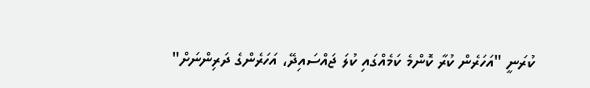ކުރަނީ "އަހަރެން ކުރާ ކޮންމެ ކަމެއްގައި ކުލަ ޖައްސައިދޭ، އަހަރެންގެ ދަރިންނަށް"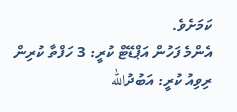ކަމަށެވެ.
އެންމެ ފަހުން އަޕްޑޭޓް ކުރީ: 3 ހަފްތާ ކުރިން
ރިވިއު ކުރީ: އަބުދުالله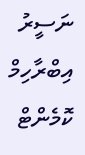ނަސީރު އިބްރާހިމް
ކޮމެންޓް